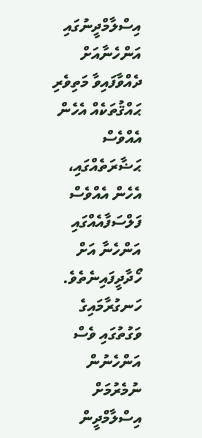އިސްލާމްދީނުގައި އަންހެނާއަށް ދެއްވާފައިވާ މަތިވެރި ޙައްޤުތަކެއް އެހެން އެއްވެސް ޙަޟާރަތެއްގައި، އެހެން އެއްވެސް ފަލްސަފާއެއްގައި އަންހެނާ އަށް ހޯދާދީފައިނެތެވެ. ހަނގުރާމައިގެ ވަގުތުގައި ވެސް އަންހެނުން ނުމެރުމަށް އިސްލާމްދީން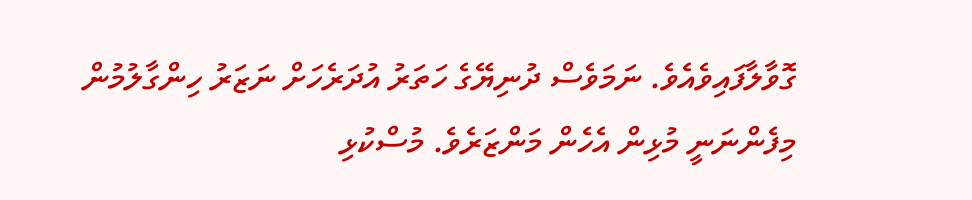ގޮވާލާފައިވެއެވެ. ނަމަވެސް ދުނިޔޭގެ ހަތަރު އުދަރެހަށް ނަޒަރު ހިންގާލުމުން މިފެންނަނީ މުޅިން އެހެން މަންޒަރެވެ. މުސްކުޅި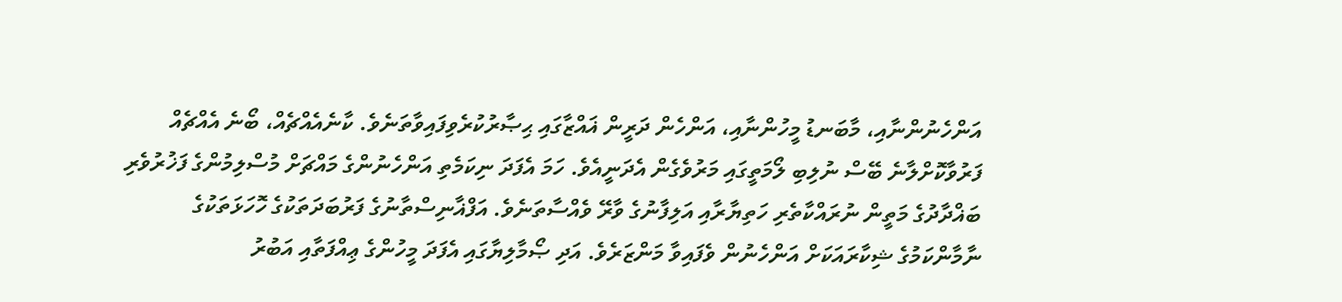އަންހެނުންނާއި، މާބަނޑު މީހުންނާއި، އަންހެން ދަރީން ޣައްޒާގައި ޙިޞާރުކުރެވިފައިވާތަނެވެ. ކާނެއެއްޗެއް، ބޯނެ އެއްޗެއް ފަރުވާކޮށްލާނެ ބޭސް ނުލިބި ލޯމަތީގައި މަރުވެގެން އެދަނީއެވެ. ހަމަ އެފަދަ ނިކަމެތި އަންހެނުންގެ މައްޗަށް މުސްލިމުންގެ ފަޚުރުވެރި ބަޣްދާދުގެ މަތީން ނުރައްކާތެރި ހަތިޔާރާއި އަލިފާނުގެ ވާރޭ ވެއްސާތަނެވެ. އަފްޣާނިސްތާނުގެ ފަރުބަދަތަކުގެ ހޮހަޅަތަކުގެ ނާމާންކަމުގެ ޝިކާރައަކަށް އަންހެނުން ވެފައިވާ މަންޒަރެވެ. އަދި ޞޯމާލިޔާގައި އެފަދަ މީހުންގެ ޢިއްފަތާއި އަބުރު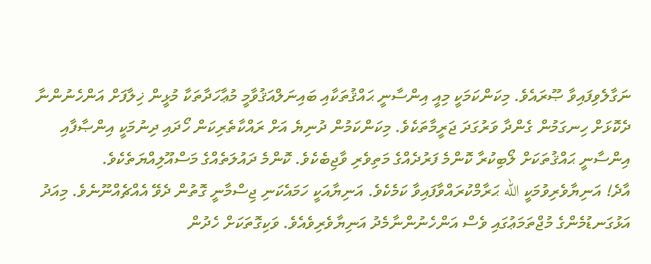ނަގާލެވިފައިވާ ޞޫރައެވެ. މިކަންކަމަކީ މިއީ އިންސާނީ ޙައްޤުތަކާއި ބައިނަލްއަޤުވާމީ މުޢާހަދާތަކާ މުޅީން ޚިލާފަށް އަންހެނުންނާ ދެކޮޅަށް ހިނގަމުން ގެންދާ ވަރުގަދަ ޖަރީމާތަކެވެ. މިކަންކަމުން ދުނިޔެ އަށް ރައްކާތެރިކަން ހޯދައި ދިނުމަކީ އިންޞާފާއި އިންސާނީ ޙައްޤުތަކަށް ލޯބިކުރާ ކޮންމެ ފަރުދެއްގެ މަތިވެރި ވާޖިބެކެވެ. ކޮންމެ ދައުލަތެއްގެ މަސްއޫލިއްޔަތެކެވެ.
އާދެ! އަނިޔާވެރިވުމަކީ الله ޙަރާމްކުރައްވާފައިވާ ކަމެކެވެ. އަނިޔާއަކީ ހަމައެކަނި ޖިސްމާނީ ގޮތުން ދެވޭ އެއްޗެއްނޫނެވެ. މިއަދު އަޅުގަނޑުމެންގެ މުޖްތަމަޢުގައި ވެސް އަންހެނުންނާމެދު އަނިޔާވެރިވެއެވެ. ވަކިގޮތަކަށް ހެދުން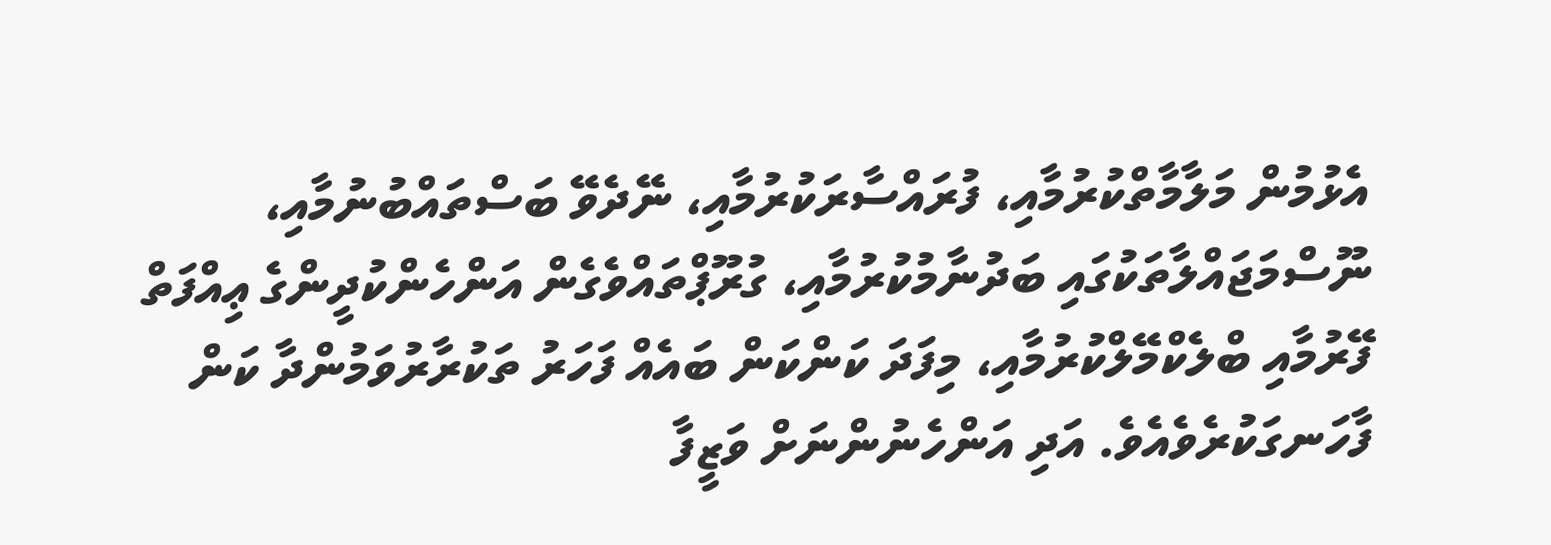އެޅުމުން މަލާމާތްކުރުމާއި، ފުރައްސާރަކުރުމާއި، ނޭދެވޭ ބަސްތައްބުނުމާއި، ނޫސްމަޖައްލާތަކުގައި ބަދުނާމުކުރުމާއި، ގުރޫޕްތައްވެގެން އަންހެންކުދީންގެ ޢިއްފަތް ފޭރުމާއި ބްލެކްމޭލްކުރުމާއި، މިފަދަ ކަންކަން ބައެއް ފަހަރު ތަކުރާރުވަމުންދާ ކަން ފާހަނގަކުރެވެއެވެ. އަދި އަންހެނުންނަށް ވަޒީފާ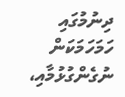ދިނުމުގައި ހަމަހަމަކަން ނުގެންގުޅުމާއި،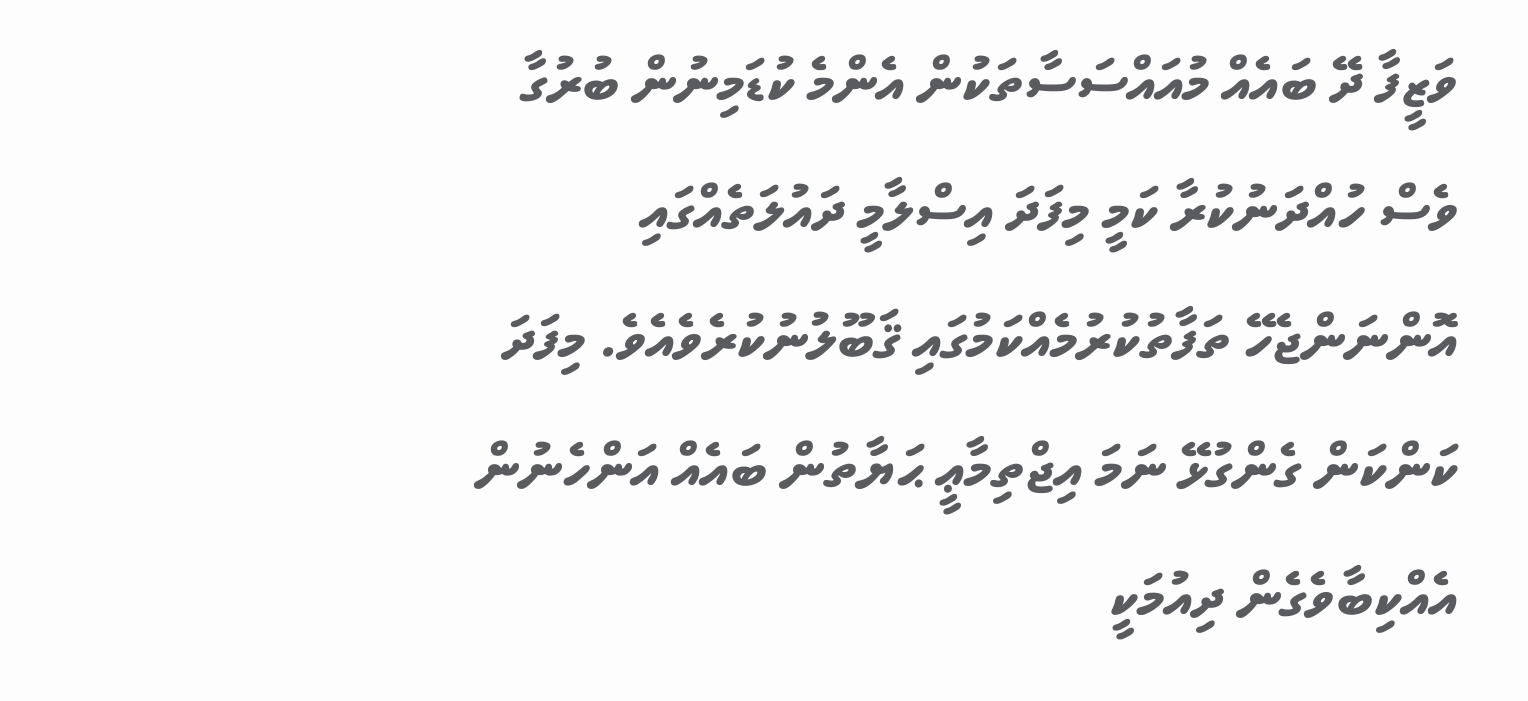ވަޒީފާ ދޭ ބައެއް މުއައްސަސާތަކުން އެންމެ ކުޑަމިނުން ބުރުގާ ވެސް ހުއްދަނުކުރާ ކަމީ މިފަދަ އިސްލާމީ ދައުލަތެއްގައި އޮންނަންޖެހޭ ތަފާތުކުރުމެއްކަމުގައި ޤަބޫލުނުކުރެވެއެވެ. މިފަދަ ކަންކަން ގެންގުޅޭ ނަމަ އިޖްތިމާޢީ ޙަޔާތުން ބައެއް އަންހެނުން އެއްކިބާވެގެން ދިއުމަކީ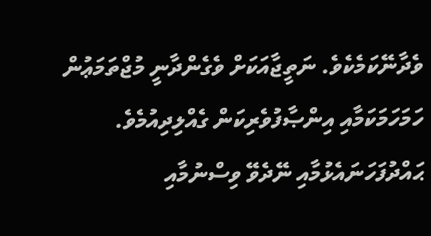ވެދާނޭކަމެކެވެ. ނަތީޖާއަކަށް ވެގެންދާނީ މުޖްތަމަޢުން ހަމަހަމަކަމާއި އިންޞާފުވެރިކަން ގެއްލިދިއުމެވެ. ޙައްދުފަހަނައެޅުމާއި ނޭދެވޭ ވިސްނުމާއި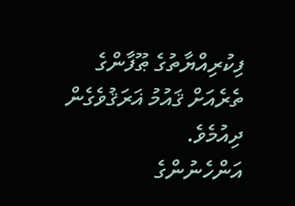ފިކުރިއްޔާތުގެ ޠޫފާންގެ ތެރެއަށް ޤައުމު ޣަރަޤުވެގެން ދިއުމެވެ.
އަންހެނުންގެ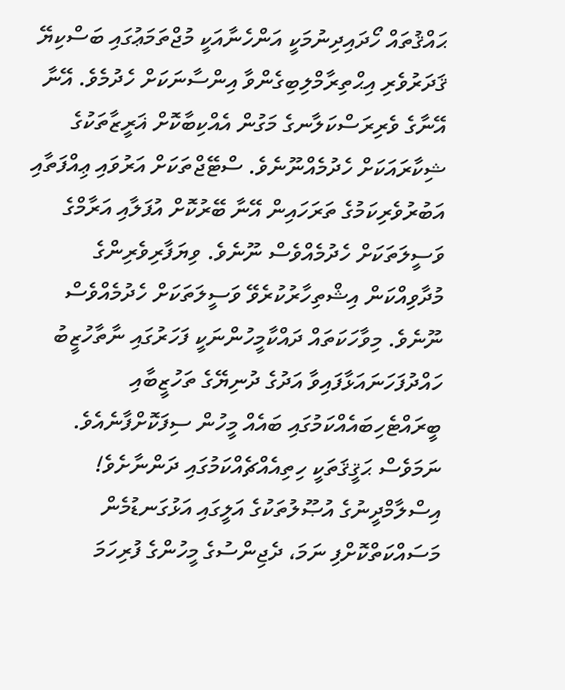ޙައްޤުތައް ހޯދައިދިނުމަކީ އަންހެނާއަކީ މުޖްތަމަޢުގައި ބަސްކިޔޭ ޤަދަރުވެރި އިޙްތިރާމްލިބިގެންވާ އިންސާނަކަށް ހެދުމެވެ. އޭނާ އޭނާގެ ވެރިރަސްކަލާނގެ މަގުން އެއްކިބާކޮށް ޣަރީޒާތަކުގެ ޝިކާރައަކަށް ހެދުމެއްނޫނެވެ. ސްޓޭޖްތަކަށް އަރުވައި ޢިއްފަތާއި އަބުރުވެރިކަމުގެ ތަރަހައިން އޭނާ ބޭރުކޮށް އުފަލާއި އަރާމްގެ ވަސީލަތަކަށް ހެދުމެއްވެސް ނޫނެވެ. ވިޔަފާރިވެރިންގެ މުދާވިއްކަން އިޝްތިހާރުކުރެވޭ ވަސީލަތަކަށް ހެދުމެއްވެސް ނޫނެވެ. މިވާހަކަތައް ދައްކާމީހުންނަކީ ފަހަރުގައި ނާތާހުޒީބު ހައްދުފަހަނައަޅާފައިވާ އަދުގެ ދުނިޔޭގެ ތަހުޒީބާއި ބީރައްޓެހިބައެއްކަމުގައި ބައެއް މީހުން ސިފަކޮށްފާނެއެވެ. ނަމަވެސް ޙަޤީޤަތަކީ ހިތިއެއްޗެއްކަމުގައި ދަންނާށެވެ!
އިސްލާމްދީނުގެ އުޞޫލުތަކުގެ އަލީގައި އަޅުގަނޑުމެން މަސައްކަތްކޮށްފި ނަމަ، ދެޖިންސުގެ މީހުންގެ ފުރިހަމަ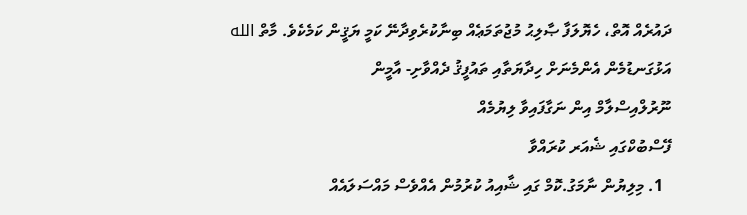ދައުރެއް އޮތް، ހެޔޮލަފާ ޞާލިޙު މުޖުތަމަޢެއް ބިނާކުރެވިދާނޭ ކަމީ ޔަޤީން ކަމެކެވެ. މާތް الله އަޅުގަނޑުމެން އެންމެނަށް ހިދާޔަތާއި ތައުފީޤު ދެއްވާށި- އާމީން
ނޫރުލްއިސްލާމް އިން ނަގާފައިވާ ލިޔުމެއް
ފޭސްބުކްގައި ޝެއަރ ކުރައްވާ
  1. މިލިޔުން ނާމަގު.ކޮމް ގައި ޝާއިއު ކުރުމުން އެއްވެސް މައްސަލައެއް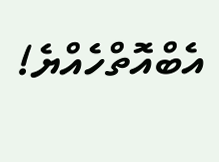އެބްއޮތްހެއްޔެ!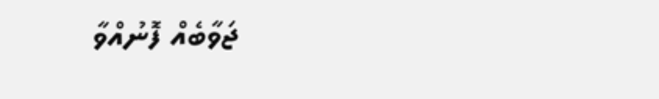ޖަވާބެއް ފޮނުއްވާ